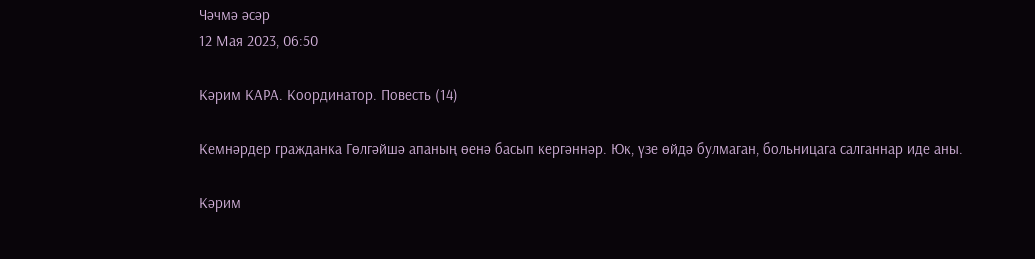Чәчмә әсәр
12 Мая 2023, 06:50

Кәрим КАРА. Координатор. Повесть (14)

Кемнәрдер гражданка Гөлгәйшә апаның өенә басып кергәннәр. Юк, үзе өйдә булмаган, больницага салганнар иде аны.

Кәрим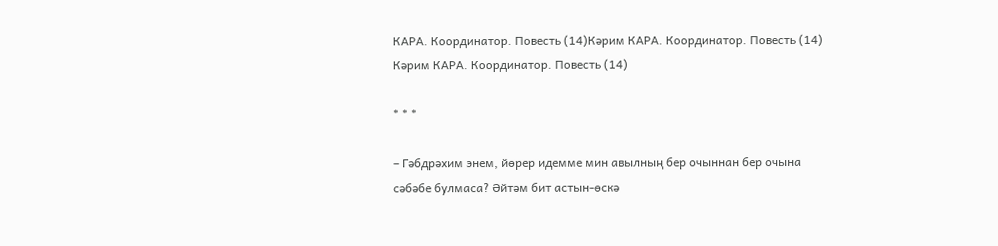КАРА. Координатор. Повесть (14)Кәрим КАРА. Координатор. Повесть (14)
Кәрим КАРА. Координатор. Повесть (14)

* * *

– Гәбдрәхим энем, йөрер идемме мин авылның бер очыннан бер очына сәбәбе булмаса? Әйтәм бит астын-өскә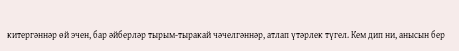китергәннәр өй эчен, бар әйберләр тырым-тыракай чәчелгәннәр, атлап үтәрлек түгел. Кем дип ни, анысын бер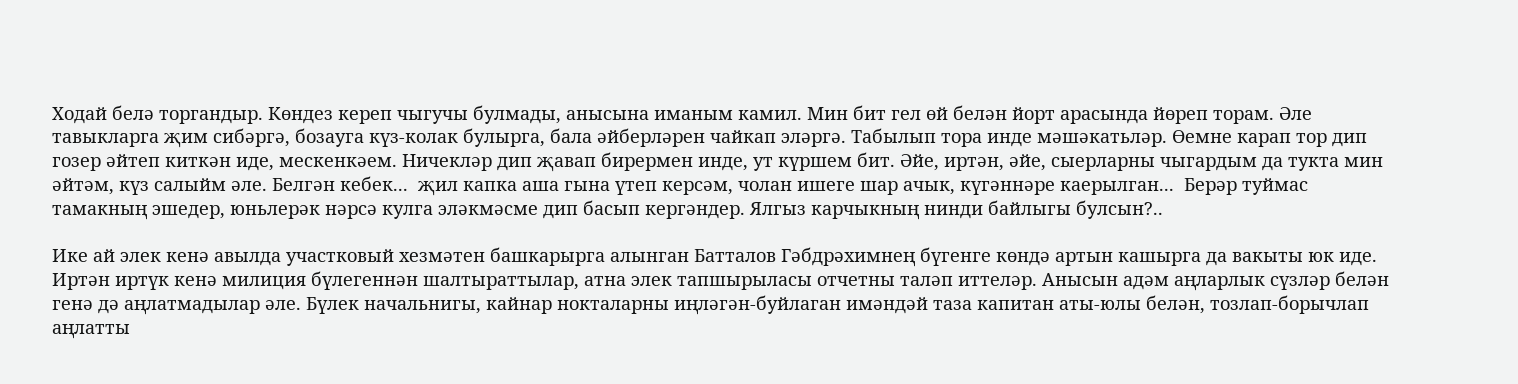Ходай белә торгандыр. Көндез кереп чыгучы булмады, анысына иманым камил. Мин бит гел өй белән йорт арасында йөреп торам. Әле тавыкларга җим сибәргә, бозауга күз-колак булырга, бала әйберләрен чайкап эләргә. Табылып тора инде мәшәкатьләр. Өемне карап тор дип гозер әйтеп киткән иде, мескенкәем. Ничекләр дип җавап бирермен инде, ут күршем бит. Әйе, иртән, әйе, сыерларны чыгардым да тукта мин әйтәм, күз салыйм әле. Белгән кебек...  җил капка аша гына үтеп керсәм, чолан ишеге шар ачык, күгәннәре каерылган...  Берәр туймас тамакның эшедер, юньлерәк нәрсә кулга эләкмәсме дип басып кергәндер. Ялгыз карчыкның нинди байлыгы булсын?..

Ике ай элек кенә авылда участковый хезмәтен башкарырга алынган Батталов Гәбдрәхимнең бүгенге көндә артын кашырга да вакыты юк иде. Иртән иртүк кенә милиция бүлегеннән шалтыраттылар, атна элек тапшырыласы отчетны таләп иттеләр. Анысын адәм аңларлык сүзләр белән генә дә аңлатмадылар әле. Бүлек начальнигы, кайнар нокталарны иңләгән-буйлаган имәндәй таза капитан аты-юлы белән, тозлап-борычлап аңлатты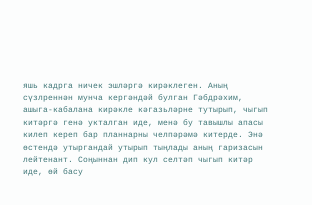яшь кадрга ничек эшләргә кирәклеген. Аның сүзлреннән мунча кергәндәй булган Гәбдрәхим, ашыга-кабалана кирәкле кәгазьләрне тутырып, чыгып китәргә генә укталган иде, менә бу тавышлы апасы килеп кереп бар планнарны челпәрәмә китерде. Энә өстендә утыргандай утырып тыңлады аның гаризасын лейтенант. Соңыннан дип кул селтәп чыгып китәр иде, өй басу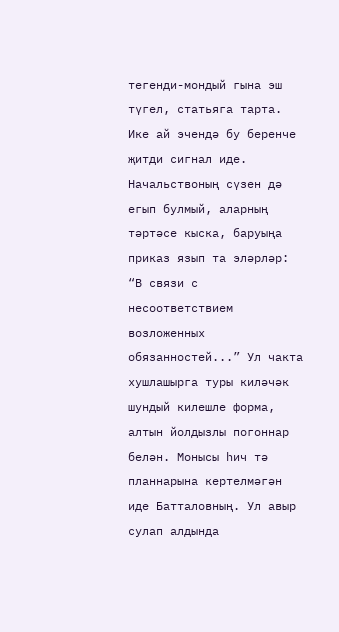тегенди-мондый гына эш түгел, статьяга тарта. Ике ай эчендә бу беренче җитди сигнал иде. Начальствоның сүзен дә егып булмый, аларның тәртәсе кыска, баруыңа приказ язып та эләрләр: “В связи с несоответствием возложенных обязанностей...” Ул чакта хушлашырга туры киләчәк шундый килешле форма, алтын йолдызлы погоннар белән. Монысы һич тә планнарына кертелмәгән иде Батталовның. Ул авыр сулап алдында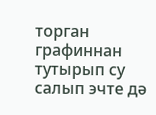торган графиннан тутырып су салып эчте дә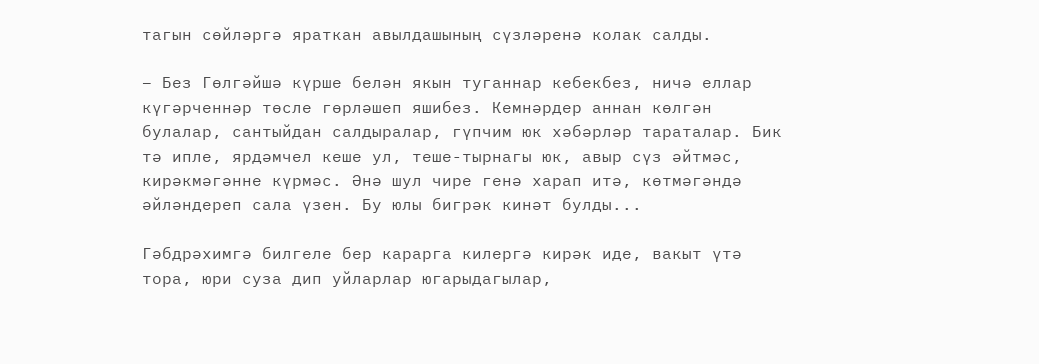тагын сөйләргә яраткан авылдашының сүзләренә колак салды.

– Без Гөлгәйшә күрше белән якын туганнар кебекбез, ничә еллар күгәрченнәр төсле гөрләшеп яшибез. Кемнәрдер аннан көлгән булалар, сантыйдан салдыралар, гүпчим юк хәбәрләр тараталар. Бик тә ипле, ярдәмчел кеше ул, теше-тырнагы юк, авыр сүз әйтмәс, кирәкмәгәнне күрмәс. Әнә шул чире генә харап итә, көтмәгәндә әйләндереп сала үзен. Бу юлы бигрәк кинәт булды...

Гәбдрәхимгә билгеле бер карарга килергә кирәк иде, вакыт үтә тора, юри суза дип уйларлар югарыдагылар,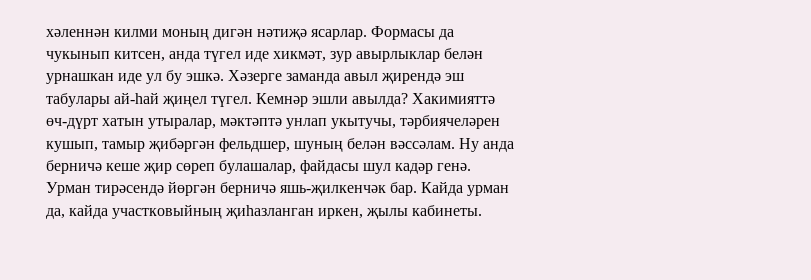хәленнән килми моның дигән нәтиҗә ясарлар. Формасы да чукынып китсен, анда түгел иде хикмәт, зур авырлыклар белән урнашкан иде ул бу эшкә. Хәзерге заманда авыл җирендә эш табулары ай-һай җиңел түгел. Кемнәр эшли авылда? Хакимияттә өч-дүрт хатын утыралар, мәктәптә унлап укытучы, тәрбиячеләрен кушып, тамыр җибәргән фельдшер, шуның белән вәссәлам. Ну анда берничә кеше җир сөреп булашалар, файдасы шул кадәр генә. Урман тирәсендә йөргән берничә яшь-җилкенчәк бар. Кайда урман да, кайда участковыйның җиһазланган иркен, җылы кабинеты.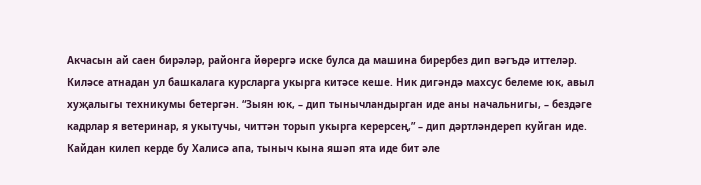Акчасын ай саен бирәләр, районга йөрергә иске булса да машина бирербез дип вәгъдә иттеләр. Киләсе атнадан ул башкалага курсларга укырга китәсе кеше. Ник дигәндә махсус белеме юк, авыл хуҗалыгы техникумы бетергән. “Зыян юк, – дип тынычландырган иде аны начальнигы, – бездәге кадрлар я ветеринар, я укытучы, читтән торып укырга керерсең,” – дип дәртләндереп куйган иде. Кайдан килеп керде бу Халисә апа, тыныч кына яшәп ята иде бит әле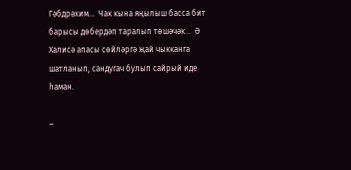Гәбдрәхим...  Чак кына яңылыш басса бит барысы дөбердәп таралып төшәчәк...  Ә Халисә апасы сөйләргә җай чыкканга шатланып, сандугач булып сайрый иде һаман.

–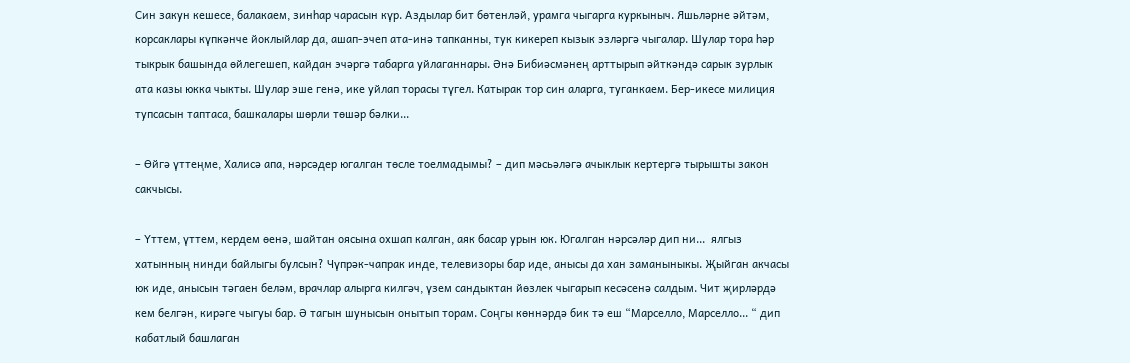Син закун кешесе, балакаем, зинһар чарасын күр. Аздылар бит бөтенләй, урамга чыгарга куркыныч. Яшьләрне әйтәм, корсаклары күпкәнче йоклыйлар да, ашап-эчеп ата-инә тапканны, тук кикереп кызык эзләргә чыгалар. Шулар тора һәр тыкрык башында өйлегешеп, кайдан эчәргә табарга уйлаганнары. Әнә Бибиәсмәнең арттырып әйткәндә сарык зурлык ата казы юкка чыкты. Шулар эше генә, ике уйлап торасы түгел. Катырак тор син аларга, туганкаем. Бер-икесе милиция тупсасын таптаса, башкалары шөрли төшәр бәлки...

– Өйгә үттеңме, Халисә апа, нәрсәдер югалган төсле тоелмадымы? – дип мәсьәләгә ачыклык кертергә тырышты закон сакчысы.

– Үттем, үттем, кердем өенә, шайтан оясына охшап калган, аяк басар урын юк. Югалган нәрсәләр дип ни...  ялгыз хатынның нинди байлыгы булсын? Чүпрәк-чапрак инде, телевизоры бар иде, анысы да хан заманыныкы. Җыйган акчасы юк иде, анысын тәгаен беләм, врачлар алырга килгәч, үзем сандыктан йөзлек чыгарып кесәсенә салдым. Чит җирләрдә кем белгән, кирәге чыгуы бар. Ә тагын шунысын онытып торам. Соңгы көннәрдә бик тә еш “Марселло, Марселло... “ дип кабатлый башлаган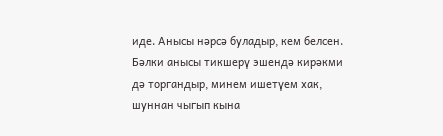иде. Анысы нәрсә буладыр, кем белсен. Бәлки анысы тикшерү эшендә кирәкми дә торгандыр, минем ишетүем хак, шуннан чыгып кына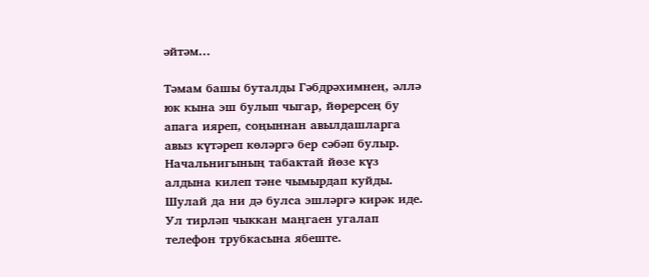әйтәм...

Тәмам башы буталды Гәбдрәхимнең, әллә юк кына эш булып чыгар, йөрерсең бу апага ияреп, соңыннан авылдашларга авыз күтәреп көләргә бер сәбәп булыр. Начальнигының табактай йөзе күз алдына килеп тәне чымырдап куйды. Шулай да ни дә булса эшләргә кирәк иде. Ул тирләп чыккан маңгаен угалап телефон трубкасына ябеште.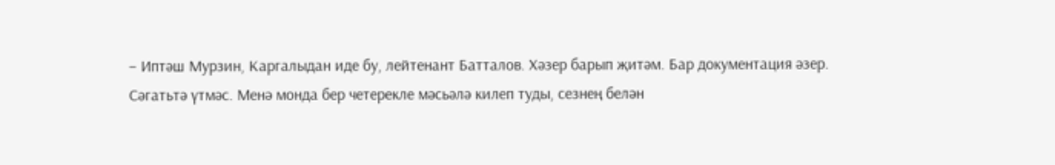– Иптәш Мурзин, Каргалыдан иде бу, лейтенант Батталов. Хәзер барып җитәм. Бар документация әзер. Сәгатьтә үтмәс. Менә монда бер четерекле мәсьәлә килеп туды, сезнең белән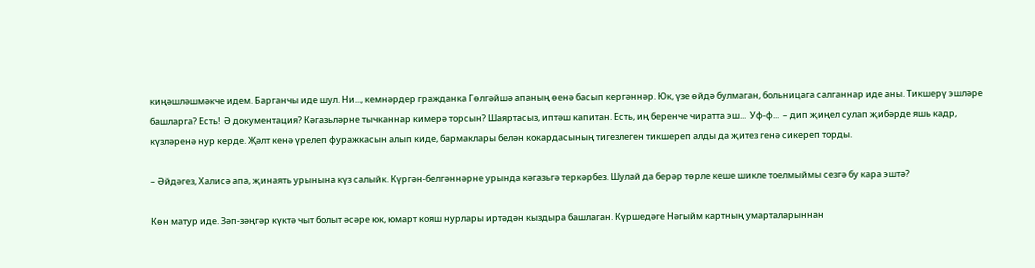киңәшләшмәкче идем. Барганчы иде шул. Ни..., кемнәрдер гражданка Гөлгәйшә апаның өенә басып кергәннәр. Юк, үзе өйдә булмаган, больницага салганнар иде аны. Тикшерү эшләре башларга? Есть!  Ә документация? Кәгазьләрне тычканнар кимерә торсын? Шаяртасыз, иптәш капитан. Есть, иң беренче чиратта эш...  Уф-ф...  – дип җиңел сулап җибәрде яшь кадр, күзләренә нур керде. Җәлт кенә үрелеп фуражкасын алып киде, бармаклары белән кокардасының тигезлеген тикшереп алды да җитез генә сикереп торды.

– Әйдәгез, Халисә апа, җинаять урынына күз салыйк. Күргән-белгәннәрне урында кәгазьгә теркәрбез. Шулай да берәр төрле кеше шикле тоелмыймы сезгә бу кара эштә?

Көн матур иде. Зәп-зәңгәр күктә чыт болыт әсәре юк, юмарт кояш нурлары иртәдән кыздыра башлаган. Күршедәге Нәгыйм картның умарталарыннан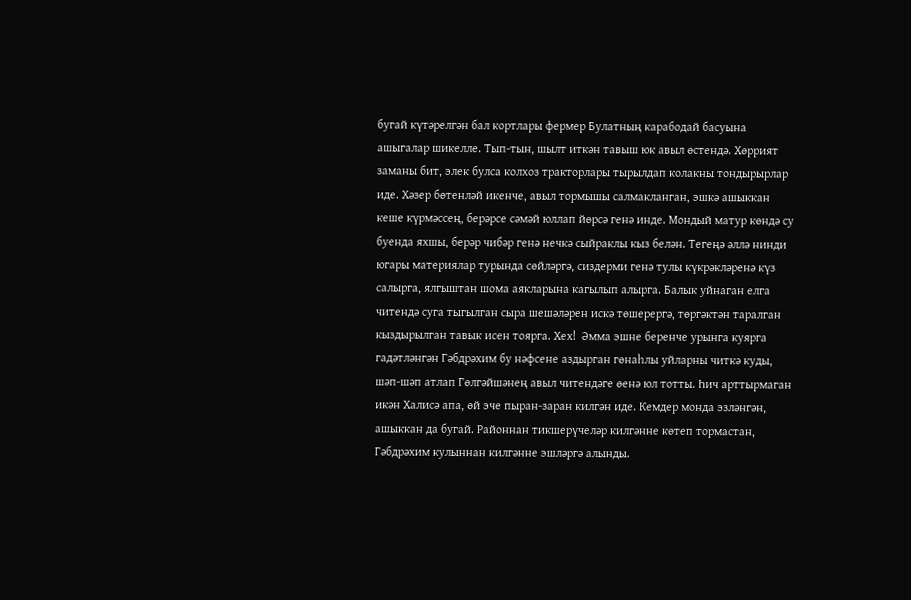бугай күтәрелгән бал кортлары фермер Булатның карабодай басуына ашыгалар шикелле. Тып-тын, шылт иткән тавыш юк авыл өстендә. Хөррият заманы бит, элек булса колхоз тракторлары тырылдап колакны тондырырлар иде. Хәзер бөтенләй икенче, авыл тормышы салмакланган, эшкә ашыккан кеше күрмәссең, берәрсе сәмәй юллап йөрсә генә инде. Мондый матур көндә су буенда яхшы, берәр чибәр генә нечкә сыйраклы кыз белән. Тегеңә әллә нинди югары материялар турында сөйләргә, сиздерми генә тулы күкрәкләренә күз салырга, ялгыштан шома аякларына кагылып алырга. Балык уйнаган елга читендә суга тыгылган сыра шешәләрен искә төшерергә, төргәктән таралган кыздырылган тавык исен тоярга. Хех!  Әмма эшне беренче урынга куярга гадәтләнгән Гәбдрәхим бу нәфсене аздырган гөнаһлы уйларны читкә куды, шәп-шәп атлап Гөлгәйшәнең авыл читендәге өенә юл тотты. Һич арттырмаган икән Халисә апа, өй эче пыран-заран килгән иде. Кемдер монда эзләнгән, ашыккан да бугай. Районнан тикшерүчеләр килгәнне көтеп тормастан, Гәбдрәхим кулыннан килгәнне эшләргә алынды.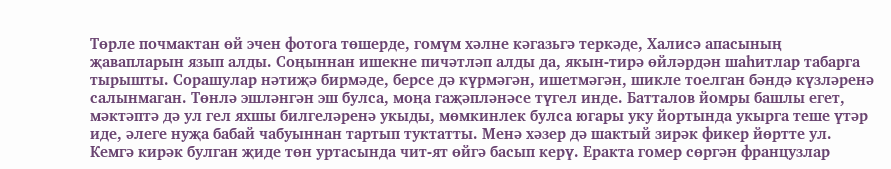Төрле почмактан өй эчен фотога төшерде, гомүм хәлне кәгазьгә теркәде, Халисә апасының җавапларын язып алды. Соңыннан ишекне пичәтләп алды да, якын-тирә өйләрдән шаһитлар табарга тырышты. Сорашулар нәтиҗә бирмәде, берсе дә күрмәгән, ишетмәгән, шикле тоелган бәндә күзләренә салынмаган. Төнлә эшләнгән эш булса, моңа гаҗәпләнәсе түгел инде. Батталов йомры башлы егет, мәктәптә дә ул гел яхшы билгеләренә укыды, мөмкинлек булса югары уку йортында укырга теше үтәр иде, әлеге нуҗа бабай чабуыннан тартып туктатты. Менә хәзер дә шактый зирәк фикер йөртте ул. Кемгә кирәк булган җиде төн уртасында чит-ят өйгә басып керү. Еракта гомер сөргән французлар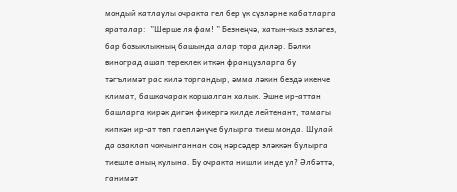мондый катлаулы очракта гел бер үк сүзләрне кабатларга яраталар:  ”Шерше ля фам! ” Безнеңчә, хатын-кыз эзләгез, бар бозыклыкның башында алар тора диләр. Бәлки виноград ашап тереклек иткән французларга бу тәгълимәт рас килә торгандыр, әмма ләкин бездә икенче климат, башкачарак коршалган халык. Эшне ир-аттан башларга кирәк дигән фикергә килде лейтенант, тамагы кипкән ир-ат төп гаепләнүче булырга тиеш монда. Шулай да озаклап чокчынганнан соң нәрсәдер эләккән булырга тиешле аның кулына. Бу очракта нишли инде ул? Әлбәттә, ганимәт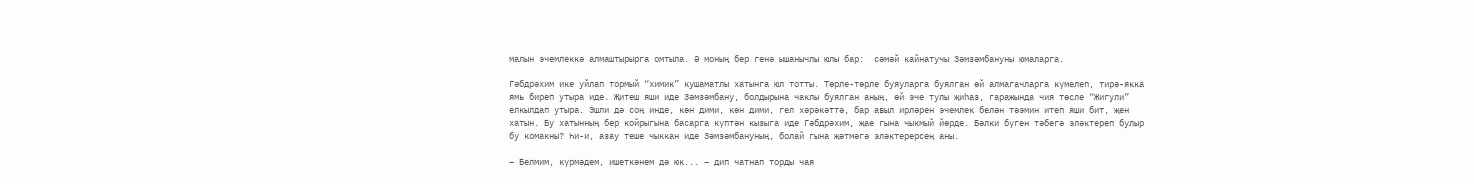малын эчемлеккә алмаштырырга омтыла. Ә моның бер генә ышанычлы юлы бар:  сәмәй кайнатучы Зәмзәмбануны юмаларга.

Гәбдрәхим ике уйлап тормый “химик” кушаматлы хатынга юл тотты. Төрле-төрле буяуларга буялган өй алмагачларга күмелеп, тирә-якка ямь биреп утыра иде. Җитеш яши иде Зәмзәмбану, болдырына чаклы буялган аның, өй эче тулы җиһаз, гаражында чия төсле “Жигули” елкылдап утыра. Эшли дә соң инде, көн дими, көн дими, гел хәрәкәттә, бар авыл ирләрен эчемлек белән тәэмин итеп яши бит, җен хатын. Бу хатынның бер койрыгына басарга күптән кызыга иде Гәбдрәхим, җае гына чыкмый йөрде. Бәлки бүген тәбегә эләктереп булыр бу комакны? Һи-и, азау теше чыккан иде Зәмзәмбануның, болай гына җәтмәгә эләктерерсең аны.

– Белмим, күрмәдем, ишеткәнем дә юк... – дип чатнап торды чая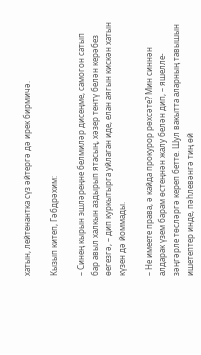хатын, лейтенантка сүз әйтергә дә ирек бирмичә.

Кызып китеп, Гәбдрәхим:

– Синең кырын эшләреңне белмиләр дисеңме, самогон сатып бар авыл халкын аздырып ятасың, хәзер тентү белән керәбез өегезгә, – дип куркытырга уйлаган иде, елан аягын кискән хатын күзен дә йоммады.

– Не имеете права, ә кайда прокурор рөхсәте? Мин синнән алдарак үзем барам өстеңнән жалу белән дип, – яшелле-зәңгәрле төсләргә кереп бетте. Шул вакытта аларның тавышын ишетептер инде, пәһлевәнгә тиң өй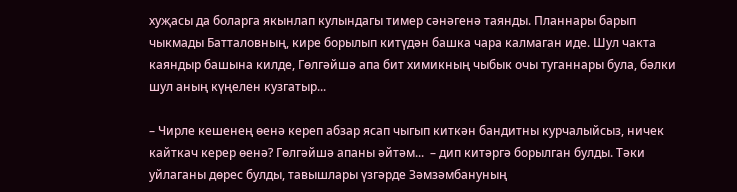хуҗасы да боларга якынлап кулындагы тимер сәнәгенә таянды. Планнары барып чыкмады Батталовның, кире борылып китүдән башка чара калмаган иде. Шул чакта каяндыр башына килде, Гөлгәйшә апа бит химикның чыбык очы туганнары була, бәлки шул аның күңелен кузгатыр...

– Чирле кешенең өенә кереп абзар ясап чыгып киткән бандитны курчалыйсыз, ничек кайткач керер өенә? Гөлгәйшә апаны әйтәм...  – дип китәргә борылган булды. Тәки уйлаганы дөрес булды, тавышлары үзгәрде Зәмзәмбануның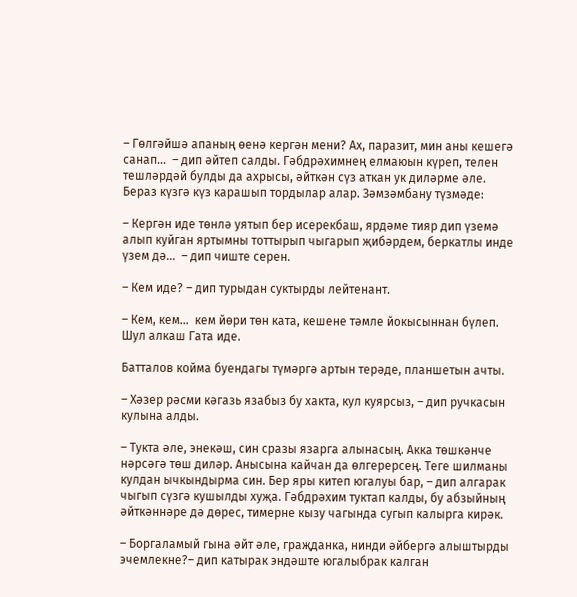– Гөлгәйшә апаның өенә кергән мени? Ах, паразит, мин аны кешегә санап...  – дип әйтеп салды. Гәбдрәхимнең елмаюын күреп, телен тешләрдәй булды да ахрысы, әйткән сүз аткан ук диләрме әле. Бераз күзгә күз карашып тордылар алар. Зәмзәмбану түзмәде:

– Кергән иде төнлә уятып бер исерекбаш, ярдәме тияр дип үземә алып куйган яртымны тоттырып чыгарып җибәрдем, беркатлы инде үзем дә...  – дип чиште серен.

– Кем иде? – дип турыдан суктырды лейтенант.

– Кем, кем...  кем йөри төн ката, кешене тәмле йокысыннан бүлеп. Шул алкаш Гата иде.

Батталов койма буендагы түмәргә артын терәде, планшетын ачты.

– Хәзер рәсми кәгазь язабыз бу хакта, кул куярсыз, – дип ручкасын кулына алды.

– Тукта әле, энекәш, син сразы язарга алынасың. Акка төшкәнче нәрсәгә төш диләр. Анысына кайчан да өлгерерсең. Теге шилманы кулдан ычкындырма син. Бер яры китеп югалуы бар, – дип алгарак чыгып сүзгә кушылды хуҗа. Гәбдрәхим туктап калды, бу абзыйның әйткәннәре дә дөрес, тимерне кызу чагында сугып калырга кирәк.

– Боргаламый гына әйт әле, граҗданка, нинди әйбергә алыштырды эчемлекне?– дип катырак эндәште югалыбрак калган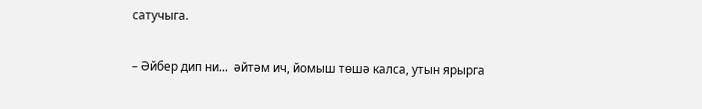сатучыга.

– Әйбер дип ни...  әйтәм ич, йомыш төшә калса, утын ярырга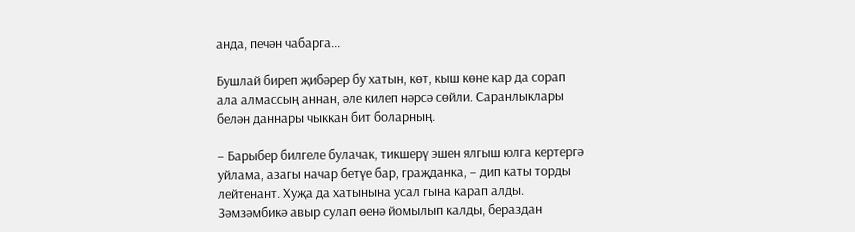анда, печән чабарга...

Бушлай биреп җибәрер бу хатын, көт, кыш көне кар да сорап ала алмассың аннан, әле килеп нәрсә сөйли. Саранлыклары белән даннары чыккан бит боларның.

– Барыбер билгеле булачак, тикшерү эшен ялгыш юлга кертергә уйлама, азагы начар бетүе бар, граҗданка, – дип каты торды лейтенант. Хуҗа да хатынына усал гына карап алды. Зәмзәмбикә авыр сулап өенә йомылып калды, бераздан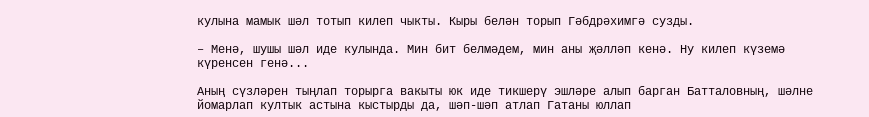кулына мамык шәл тотып килеп чыкты. Кыры белән торып Гәбдрәхимгә сузды.

– Менә, шушы шәл иде кулында. Мин бит белмәдем, мин аны җәлләп кенә. Ну килеп күземә күренсен генә...

Аның сүзләрен тыңлап торырга вакыты юк иде тикшерү эшләре алып барган Батталовның, шәлне йомарлап култык астына кыстырды да, шәп-шәп атлап Гатаны юллап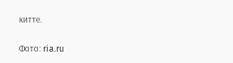китте.

Фото: ria.ru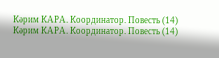Кәрим КАРА. Координатор. Повесть (14)
Кәрим КАРА. Координатор. Повесть (14)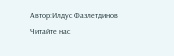Автор:Илдус Фазлетдинов
Читайте нас